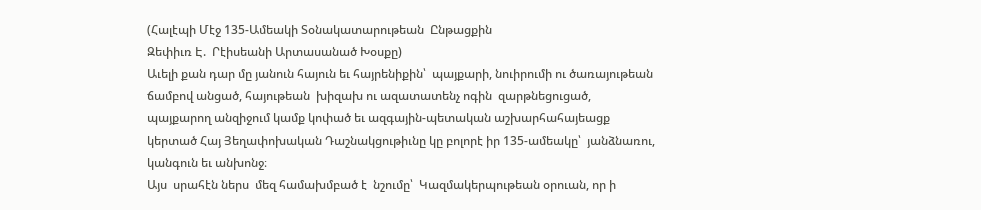(Հալէպի Մէջ 135-Ամեակի Տօնակատարութեան  Ընթացքին
Զեփիւռ Է.  Րէիսեանի Արտասանած Խօսքը)
Աւելի քան դար մը յանուն հայուն եւ հայրենիքին՝  պայքարի, նուիրումի ու ծառայութեան ճամբով անցած, հայութեան  խիզախ ու ազատատենչ ոգին  զարթնեցուցած, պայքարող անզիջում կամք կոփած եւ ազգային-պետական աշխարհահայեացք կերտած Հայ Յեղափոխական Դաշնակցութիւնը կը բոլորէ իր 135-ամեակը՝  յանձնառու, կանգուն եւ անխոնջ։
Այս  սրահէն ներս  մեզ համախմբած է  նշումը՝  Կազմակերպութեան օրուան, որ ի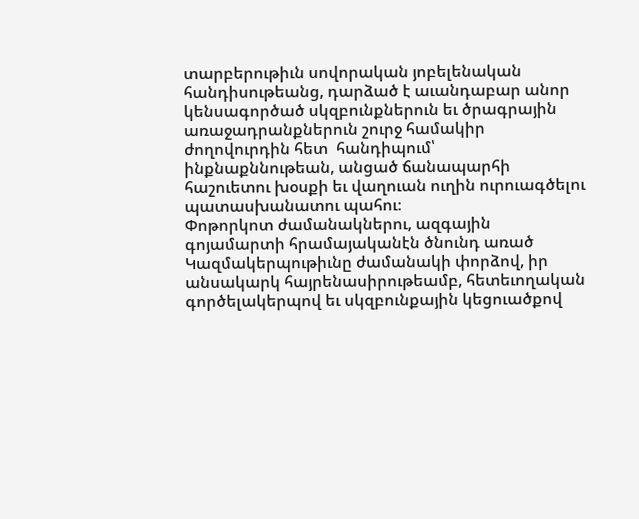տարբերութիւն սովորական յոբելենական հանդիսութեանց, դարձած է աւանդաբար անոր կենսագործած սկզբունքներուն եւ ծրագրային առաջադրանքներուն շուրջ համակիր  ժողովուրդին հետ  հանդիպում՝   ինքնաքննութեան, անցած ճանապարհի  հաշուետու խօսքի եւ վաղուան ուղին ուրուագծելու պատասխանատու պահու։
Փոթորկոտ ժամանակներու, ազգային գոյամարտի հրամայականէն ծնունդ առած Կազմակերպութիւնը ժամանակի փորձով, իր անսակարկ հայրենասիրութեամբ, հետեւողական գործելակերպով եւ սկզբունքային կեցուածքով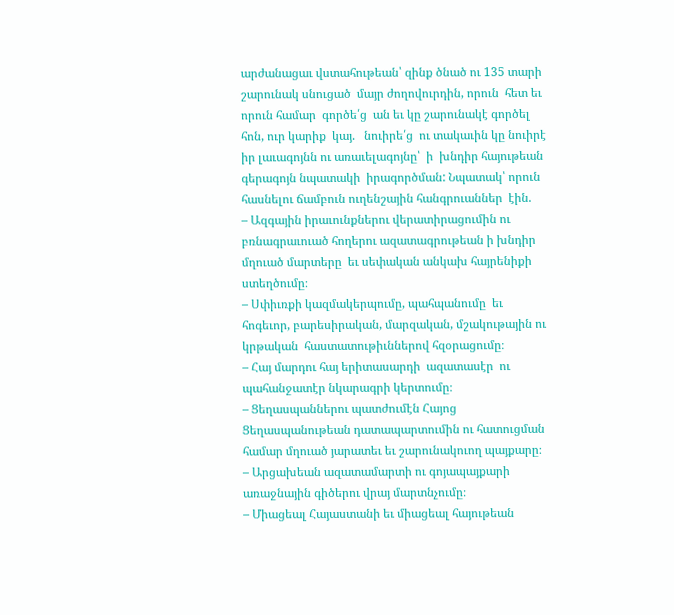արժանացաւ վստահութեան՝ զինք ծնած ու 135 տարի  շարունակ սնուցած  մայր ժողովուրդին, որուն  հետ եւ որուն համար  գործե՛ց  ան եւ կը շարունակէ գործել  հոն, ուր կարիք  կայ.   նուիրե՛ց  ու տակաւին կը նուիրէ  իր լաւագոյնն ու առաւելագոյնը՝  ի  խնդիր հայութեան գերագոյն նպատակի  իրագործման: Նպատակ՝ որուն  հասնելու ճամբուն ուղենշային հանգրուաններ  էին.
– Ազգային իրաւունքներու վերատիրացումին ու բռնագրաւուած հողերու ազատագրութեան ի խնդիր մղուած մարտերը  եւ սեփական անկախ հայրենիքի ստեղծումը։
– Սփիւռքի կազմակերպումը, պահպանումը  եւ   հոգեւոր, բարեսիրական, մարզական, մշակութային ու կրթական  հաստատութիւններով հզօրացումը։
– Հայ մարդու հայ երիտասարդի  ազատասէր  ու պահանջատէր նկարագրի կերտումը։
– Ցեղասպաններու պատժումէն Հայոց Ցեղասպանութեան դատապարտումին ու հատուցման համար մղուած յարատեւ եւ շարունակուող պայքարը։
– Արցախեան ազատամարտի ու գոյապայքարի առաջնային գիծերու վրայ մարտնչումը։
– Միացեալ Հայաստանի եւ միացեալ հայութեան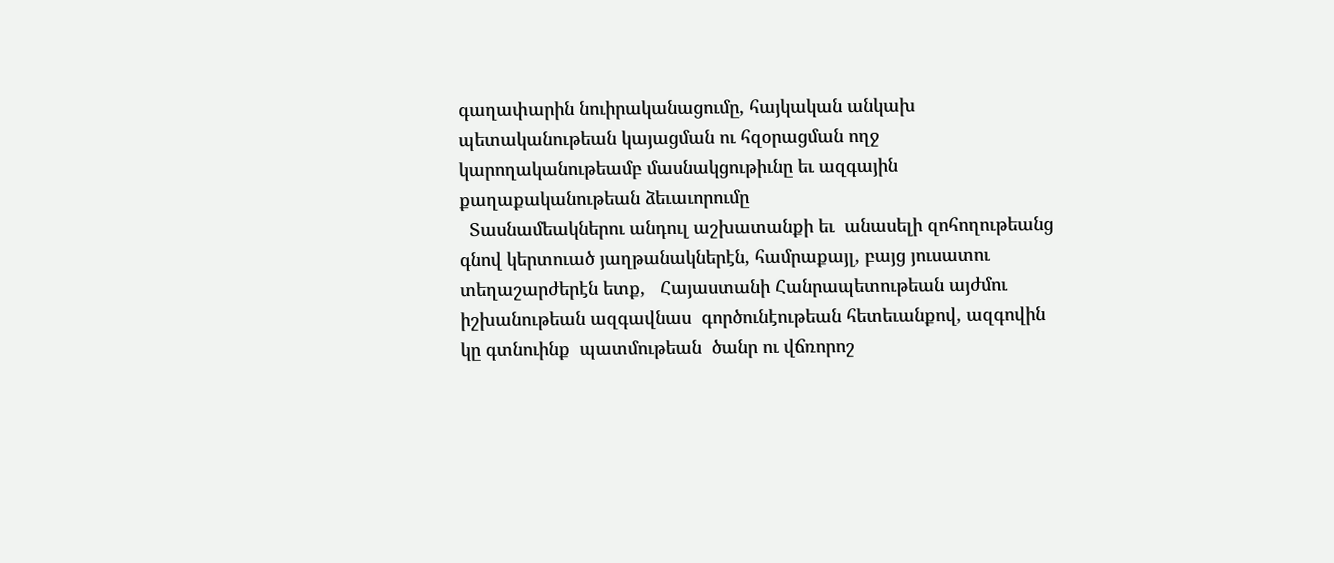գաղափարին նուիրականացումը, հայկական անկախ պետականութեան կայացման ու հզօրացման ողջ կարողականութեամբ մասնակցութիւնը եւ ազգային քաղաքականութեան ձեւաւորումը
  Տասնամեակներու անդուլ աշխատանքի եւ  անասելի զոհողութեանց գնով կերտուած յաղթանակներէն, համրաքայլ, բայց յուսատու տեղաշարժերէն ետք,   Հայաստանի Հանրապետութեան այժմու իշխանութեան ազգավնաս  գործունէութեան հետեւանքով, ազգովին
կը գտնուինք  պատմութեան  ծանր ու վճռորոշ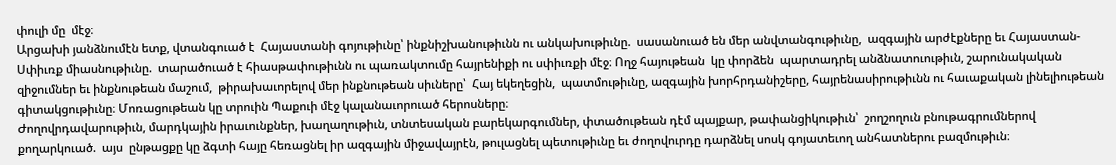փուլի մը  մէջ։
Արցախի յանձնումէն ետք, վտանգուած է  Հայաստանի գոյութիւնը՝ ինքնիշխանութիւնն ու անկախութիւնը.  սասանուած են մեր անվտանգութիւնը,  ազգային արժէքները եւ Հայաստան-Սփիւռք միասնութիւնը.  տարածուած է հիասթափութիւնն ու պառակտումը հայրենիքի ու սփիւռքի մէջ։ Ողջ հայութեան  կը փորձեն  պարտադրել անձնատուութիւն, շարունակական զիջումներ եւ ինքնութեան մաշում,  թիրախաւորելով մեր ինքնութեան սիւները՝  Հայ եկեղեցին,  պատմութիւնը, ազգային խորհրդանիշերը, հայրենասիրութիւնն ու հաւաքական լինելիութեան  գիտակցութիւնը։ Մոռացութեան կը տրուին Պաքուի մէջ կալանաւորուած հերոսները։
Ժողովրդավարութիւն, մարդկային իրաւունքներ, խաղաղութիւն, տնտեսական բարեկարգումներ, փտածութեան դէմ պայքար, թափանցիկութիւն՝  շողշողուն բնութագրումներով քողարկուած.  այս  ընթացքը կը ձգտի հայը հեռացնել իր ազգային միջավայրէն, թուլացնել պետութիւնը եւ ժողովուրդը դարձնել սոսկ գոյատեւող անհատներու բազմութիւն։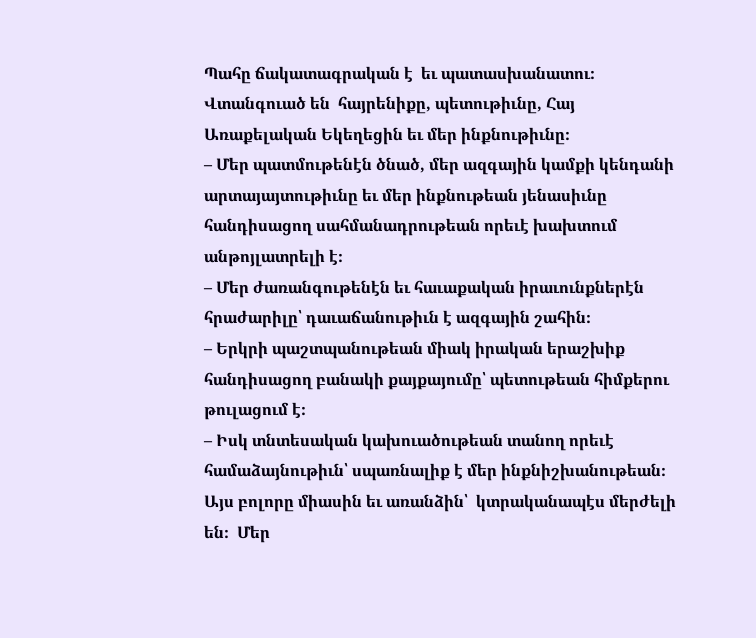Պահը ճակատագրական է  եւ պատասխանատու։
Վտանգուած են  հայրենիքը, պետութիւնը, Հայ Առաքելական Եկեղեցին եւ մեր ինքնութիւնը։
– Մեր պատմութենէն ծնած, մեր ազգային կամքի կենդանի արտայայտութիւնը եւ մեր ինքնութեան յենասիւնը հանդիսացող սահմանադրութեան որեւէ խախտում անթոյլատրելի է։
– Մեր ժառանգութենէն եւ հաւաքական իրաւունքներէն հրաժարիլը՝ դաւաճանութիւն է ազգային շահին։
– Երկրի պաշտպանութեան միակ իրական երաշխիք հանդիսացող բանակի քայքայումը՝ պետութեան հիմքերու թուլացում է։
– Իսկ տնտեսական կախուածութեան տանող որեւէ համաձայնութիւն՝ սպառնալիք է մեր ինքնիշխանութեան։
Այս բոլորը միասին եւ առանձին՝  կտրականապէս մերժելի են։  Մեր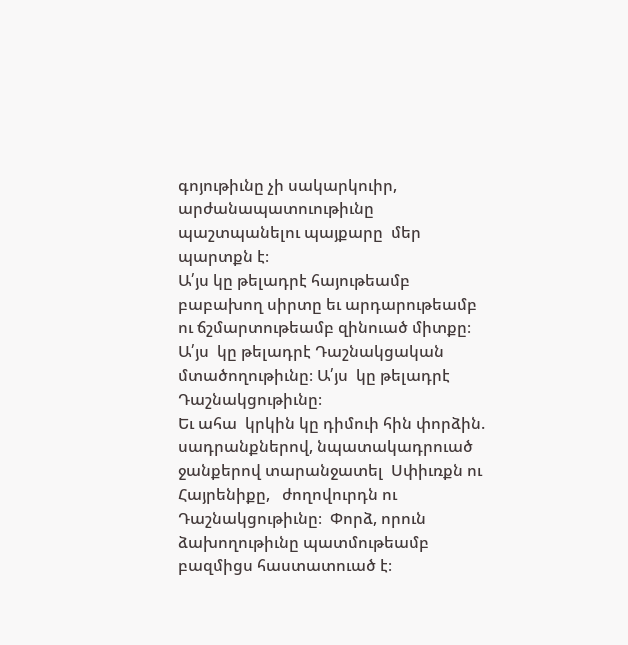գոյութիւնը չի սակարկուիր, արժանապատուութիւնը պաշտպանելու պայքարը  մեր պարտքն է։
Ա՛յս կը թելադրէ հայութեամբ բաբախող սիրտը եւ արդարութեամբ ու ճշմարտութեամբ զինուած միտքը։ Ա՛յս  կը թելադրէ Դաշնակցական մտածողութիւնը։ Ա՛յս  կը թելադրէ Դաշնակցութիւնը։
Եւ ահա  կրկին կը դիմուի հին փորձին.  սադրանքներով, նպատակադրուած  ջանքերով տարանջատել  Սփիւռքն ու Հայրենիքը,   ժողովուրդն ու Դաշնակցութիւնը։  Փորձ, որուն ձախողութիւնը պատմութեամբ  բազմիցս հաստատուած է։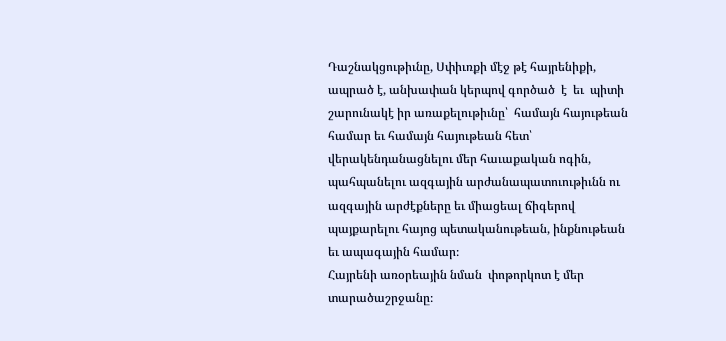Դաշնակցութիւնը, Սփիւռքի մէջ թէ հայրենիքի, ապրած է, անխափան կերպով գործած  է  եւ  պիտի շարունակէ իր առաքելութիւնը՝  համայն հայութեան համար եւ համայն հայութեան հետ՝ վերակենդանացնելու մեր հաւաքական ոգին, պահպանելու ազգային արժանապատուութիւնն ու ազգային արժէքները եւ միացեալ ճիգերով պայքարելու հայոց պետականութեան, ինքնութեան եւ ապագային համար։
Հայրենի առօրեային նման  փոթորկոտ է մեր տարածաշրջանը։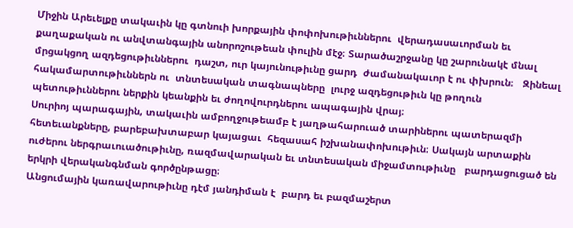Միջին Արեւելքը տակաւին կը գտնուի խորքային փոփոխութիւններու  վերադասաւորման եւ քաղաքական ու անվտանգային անորոշութեան փուլին մէջ։ Տարածաշրջանը կը շարունակէ մնալ մրցակցող ազդեցութիւններու  դաշտ, ուր կայունութիւնը ցարդ  ժամանակաւոր է ու փխրուն։   Զինեալ հակամարտութիւններն ու  տնտեսական տագնապները  լուրջ ազդեցութիւն կը թողուն պետութիւններու ներքին կեանքին եւ ժողովուրդներու ապագային վրայ։
Սուրիոյ պարագային, տակաւին ամբողջութեամբ է յաղթահարուած տարիներու պատերազմի հետեւանքները, բարեբախտաբար կայացաւ  հեզասահ իշխանափոխութիւն։ Սակայն արտաքին ուժերու ներգրաւուածութիւնը, ռազմավարական եւ տնտեսական միջամտութիւնը   բարդացուցած են երկրի վերականգնման գործընթացը։
Անցումային կառավարութիւնը դէմ յանդիման է  բարդ եւ բազմաշերտ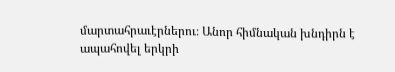մարտահրաւէրներու։ Անոր հիմնական խնդիրն է ապահովել երկրի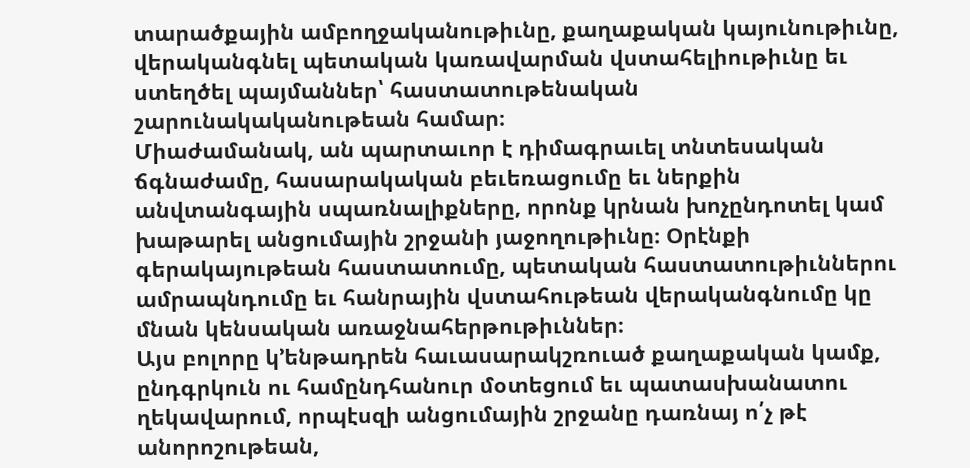տարածքային ամբողջականութիւնը, քաղաքական կայունութիւնը, վերականգնել պետական կառավարման վստահելիութիւնը եւ ստեղծել պայմաններ՝ հաստատութենական շարունակականութեան համար։
Միաժամանակ, ան պարտաւոր է դիմագրաւել տնտեսական ճգնաժամը, հասարակական բեւեռացումը եւ ներքին անվտանգային սպառնալիքները, որոնք կրնան խոչընդոտել կամ խաթարել անցումային շրջանի յաջողութիւնը։ Օրէնքի գերակայութեան հաստատումը, պետական հաստատութիւններու ամրապնդումը եւ հանրային վստահութեան վերականգնումը կը մնան կենսական առաջնահերթութիւններ։
Այս բոլորը կ’ենթադրեն հաւասարակշռուած քաղաքական կամք, ընդգրկուն ու համընդհանուր մօտեցում եւ պատասխանատու ղեկավարում, որպէսզի անցումային շրջանը դառնայ ո՛չ թէ անորոշութեան,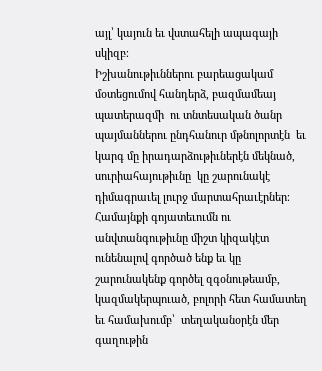այլ՝ կայուն եւ վստահելի ապագայի սկիզբ։
Իշխանութիւններու բարեացակամ մօտեցումով հանդերձ, բազմամեայ պատերազմի  ու տնտեսական ծանր պայմաններու ընդհանուր մթնոլորտէն  եւ կարգ մը իրադարձութիւներէն մեկնած,   սուրիահայութիւնը  կը շարունակէ դիմագրաւել լուրջ մարտահրաւէրներ։
Համայնքի գոյատեւումն ու անվտանգութիւնը միշտ կիզակէտ ունենալով գործած ենք եւ կը շարունակենք գործել զգօնութեամբ, կազմակերպուած, բոլորի հետ համատեղ եւ համախումբ՝  տեղականօրէն մեր գաղութին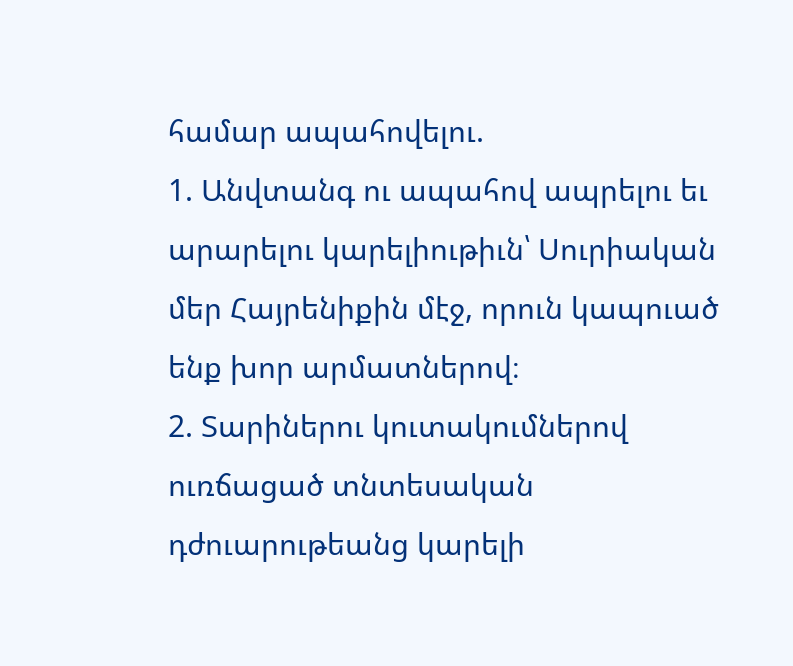համար ապահովելու.
1. Անվտանգ ու ապահով ապրելու եւ արարելու կարելիութիւն՝ Սուրիական մեր Հայրենիքին մէջ, որուն կապուած ենք խոր արմատներով։
2. Տարիներու կուտակումներով ուռճացած տնտեսական դժուարութեանց կարելի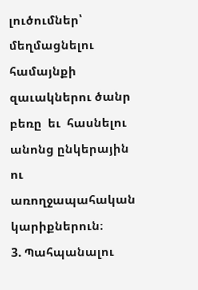լուծումներ՝  մեղմացնելու համայնքի զաւակներու ծանր բեռը  եւ  հասնելու անոնց ընկերային ու  առողջապահական  կարիքներուն։
3. Պահպանալու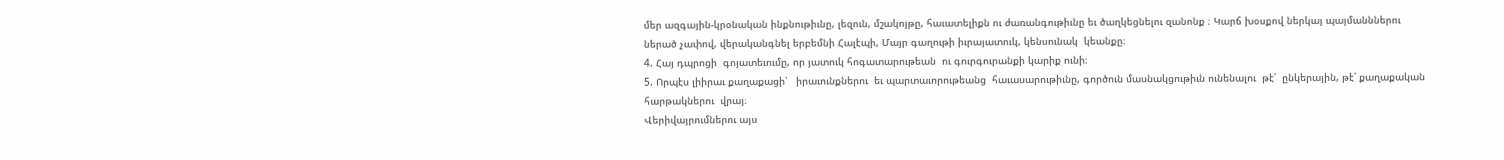մեր ազգային-կրօնական ինքնութիւնը, լեզուն, մշակոյթը, հաւատելիքն ու ժառանգութիւնը եւ ծաղկեցնելու զանոնք ։ Կարճ խօսքով ներկայ պայմանններու ներած չափով, վերականգնել երբեմնի Հալէպի, Մայր գաղութի իւրայատուկ, կենսունակ  կեանքը։
4. Հայ դպրոցի  գոյատեւումը, որ յատուկ հոգատարութեան  ու գուրգուրանքի կարիք ունի։
5. Որպէս լիիրաւ քաղաքացի՝   իրաւունքներու  եւ պարտաւորութեանց  հաւասարութիւնը, գործուն մասնակցութիւն ունենալու  թէ՛  ընկերային, թէ՛ քաղաքական հարթակներու  վրայ։
Վերիվայրումներու այս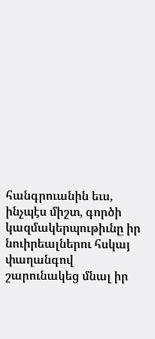հանգրուանին եւս, ինչպէս միշտ, գործի կազմակերպութիւնը իր նուիրեալներու հսկայ փաղանգով շարունակեց մնալ իր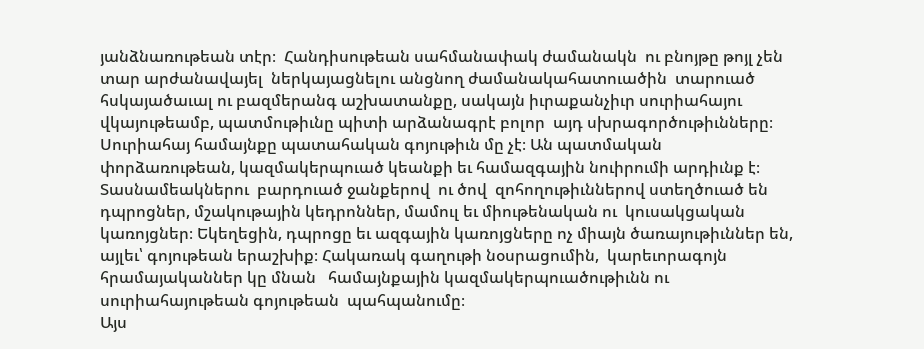յանձնառութեան տէր։  Հանդիսութեան սահմանափակ ժամանակն  ու բնոյթը թոյլ չեն տար արժանավայել  ներկայացնելու անցնող ժամանակահատուածին  տարուած հսկայածաւալ ու բազմերանգ աշխատանքը, սակայն իւրաքանչիւր սուրիահայու վկայութեամբ, պատմութիւնը պիտի արձանագրէ բոլոր  այդ սխրագործութիւնները։
Սուրիահայ համայնքը պատահական գոյութիւն մը չէ։ Ան պատմական փորձառութեան, կազմակերպուած կեանքի եւ համազգային նուիրումի արդիւնք է։ Տասնամեակներու  բարդուած ջանքերով  ու ծով  զոհողութիւններով ստեղծուած են դպրոցներ, մշակութային կեդրոններ, մամուլ եւ միութենական ու  կուսակցական կառոյցներ։ Եկեղեցին, դպրոցը եւ ազգային կառոյցները ոչ միայն ծառայութիւններ են, այլեւ՝ գոյութեան երաշխիք։ Հակառակ գաղութի նօսրացումին,  կարեւորագոյն հրամայականներ կը մնան   համայնքային կազմակերպուածութիւնն ու սուրիահայութեան գոյութեան  պահպանումը։
Այս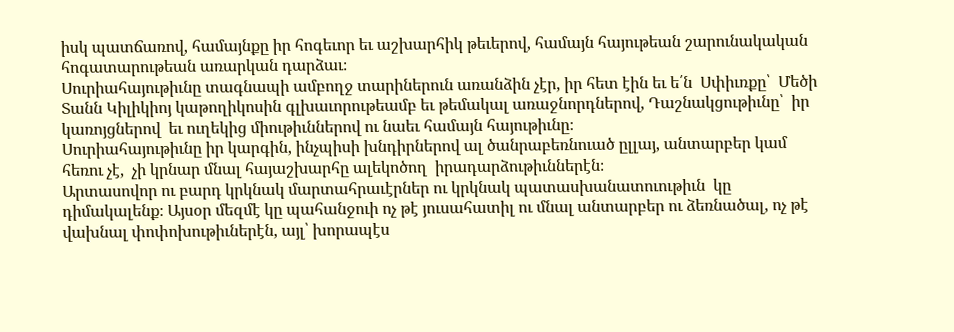իսկ պատճառով, համայնքը իր հոգեւոր եւ աշխարհիկ թեւերով, համայն հայութեան շարունակական հոգատարութեան առարկան դարձաւ։
Սուրիահայութիւնը տագնապի ամբողջ տարիներուն առանձին չէր, իր հետ էին եւ ե՛ն  Սփիւռքը՝  Մեծի Տանն Կիլիկիոյ կաթողիկոսին գլխաւորութեամբ եւ թեմակալ առաջնորդներով, Դաշնակցութիւնը՝  իր կառոյցներով  եւ ուղեկից միութիւններով ու նաեւ համայն հայութիւնը։
Սուրիահայութիւնը իր կարգին, ինչպիսի խնդիրներով ալ ծանրաբեռնուած ըլլայ, անտարբեր կամ հեռու չէ,  չի կրնար մնալ հայաշխարհը ալեկոծող  իրադարձութիւններէն։
Արտասովոր ու բարդ կրկնակ մարտահրաւէրներ ու կրկնակ պատասխանատուութիւն  կը դիմակալենք։ Այսօր մեզմէ կը պահանջուի ոչ թէ յուսահատիլ ու մնալ անտարբեր ու ձեռնածալ, ոչ թէ վախնալ փոփոխութիւներէն, այլ՝ խորապէս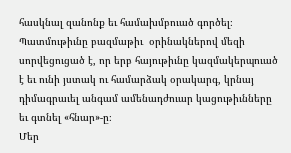հասկնալ զանոնք եւ համախմբուած գործել։
Պատմութիւնը բազմաթիւ  օրինակներով մեզի սորվեցուցած է, որ երբ հայութիւնը կազմակերպուած է եւ ունի յստակ ու համարձակ օրակարգ, կրնայ դիմագրաւել անգամ ամենադժուար կացութիւնները եւ գտնել «հնար»-ը։
Մեր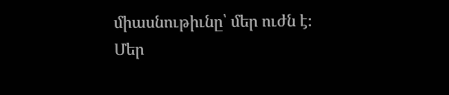միասնութիւնը՝ մեր ուժն է։
Մեր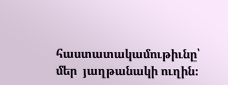հաստատակամութիւնը՝ մեր  յաղթանակի ուղին։